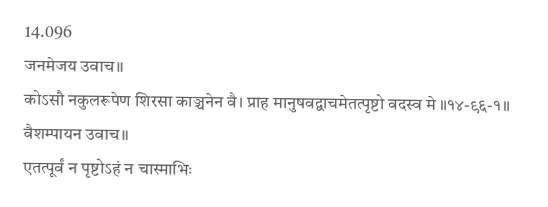14.096
जनमेजय उवाच॥
कोऽसौ नकुलरूपेण शिरसा काञ्चनेन वै। प्राह मानुषवद्वाचमेतत्पृष्टो वदस्व मे ॥१४-९६-१॥
वैशम्पायन उवाच॥
एतत्पूर्वं न पृष्टोऽहं न चास्माभिः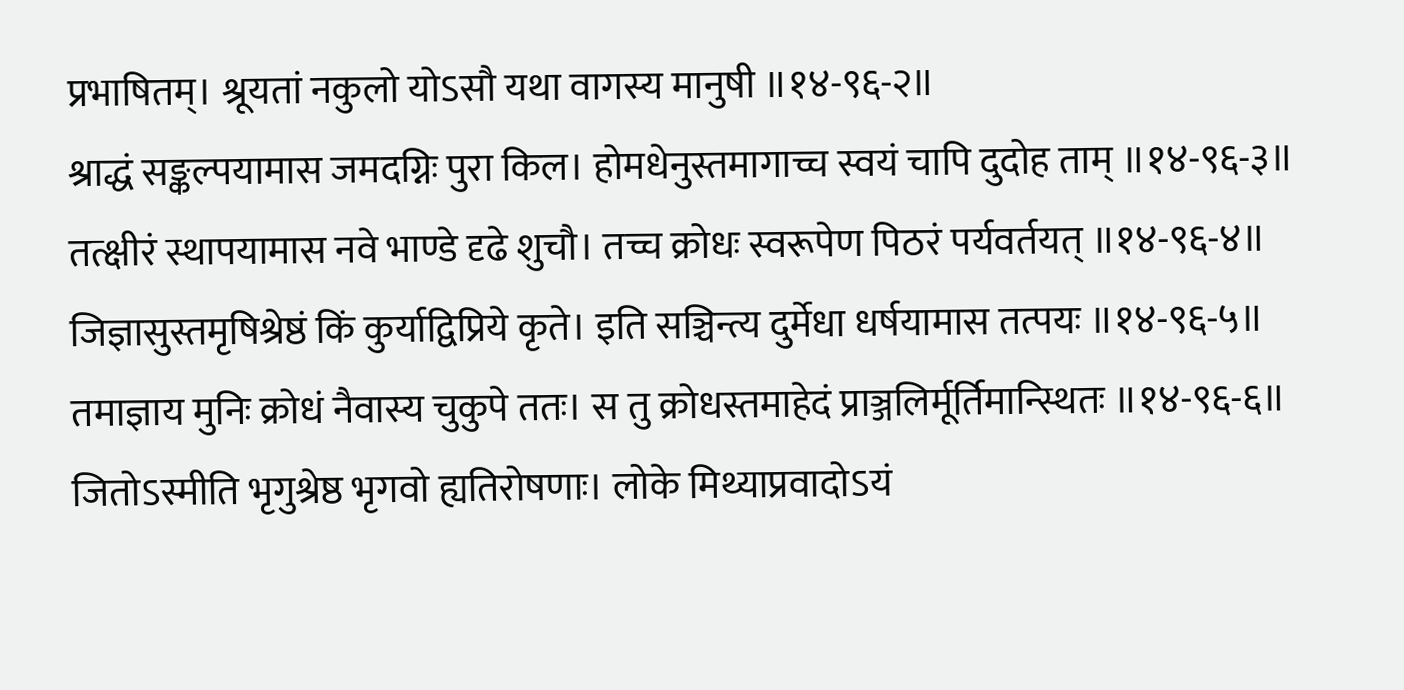प्रभाषितम्। श्रूयतां नकुलो योऽसौ यथा वागस्य मानुषी ॥१४-९६-२॥
श्राद्धं सङ्कल्पयामास जमदग्निः पुरा किल। होमधेनुस्तमागाच्च स्वयं चापि दुदोह ताम् ॥१४-९६-३॥
तत्क्षीरं स्थापयामास नवे भाण्डे दृढे शुचौ। तच्च क्रोधः स्वरूपेण पिठरं पर्यवर्तयत् ॥१४-९६-४॥
जिज्ञासुस्तमृषिश्रेष्ठं किं कुर्याद्विप्रिये कृते। इति सञ्चिन्त्य दुर्मेधा धर्षयामास तत्पयः ॥१४-९६-५॥
तमाज्ञाय मुनिः क्रोधं नैवास्य चुकुपे ततः। स तु क्रोधस्तमाहेदं प्राञ्जलिर्मूर्तिमान्स्थितः ॥१४-९६-६॥
जितोऽस्मीति भृगुश्रेष्ठ भृगवो ह्यतिरोषणाः। लोके मिथ्याप्रवादोऽयं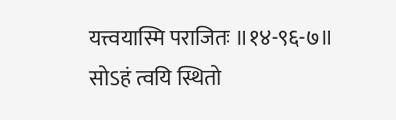यत्त्वयास्मि पराजितः ॥१४-९६-७॥
सोऽहं त्वयि स्थितो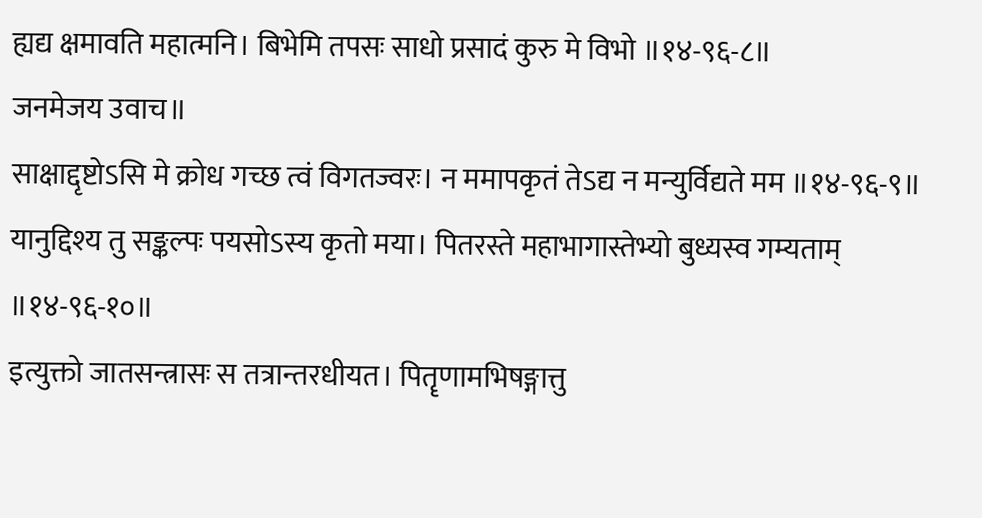ह्यद्य क्षमावति महात्मनि। बिभेमि तपसः साधो प्रसादं कुरु मे विभो ॥१४-९६-८॥
जनमेजय उवाच॥
साक्षाद्दृष्टोऽसि मे क्रोध गच्छ त्वं विगतज्वरः। न ममापकृतं तेऽद्य न मन्युर्विद्यते मम ॥१४-९६-९॥
यानुद्दिश्य तु सङ्कल्पः पयसोऽस्य कृतो मया। पितरस्ते महाभागास्तेभ्यो बुध्यस्व गम्यताम् ॥१४-९६-१०॥
इत्युक्तो जातसन्त्रासः स तत्रान्तरधीयत। पितॄणामभिषङ्गात्तु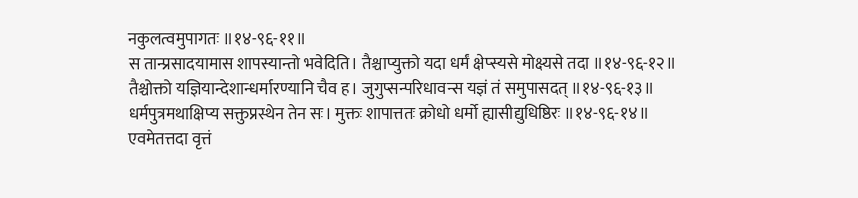नकुलत्वमुपागतः ॥१४-९६-११॥
स तान्प्रसादयामास शापस्यान्तो भवेदिति। तैश्चाप्युक्तो यदा धर्मं क्षेप्स्यसे मोक्ष्यसे तदा ॥१४-९६-१२॥
तैश्चोक्तो यज्ञियान्देशान्धर्मारण्यानि चैव ह। जुगुप्सन्परिधावन्स यज्ञं तं समुपासदत् ॥१४-९६-१३॥
धर्मपुत्रमथाक्षिप्य सक्तुप्रस्थेन तेन सः। मुक्तः शापात्ततः क्रोधो धर्मो ह्यासीद्युधिष्ठिरः ॥१४-९६-१४॥
एवमेतत्तदा वृत्तं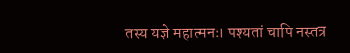तस्य यज्ञे महात्मनः। पश्यतां चापि नस्तत्र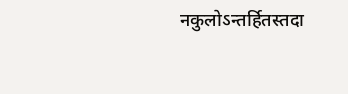नकुलोऽन्तर्हितस्तदा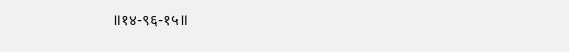॥१४-९६-१५॥